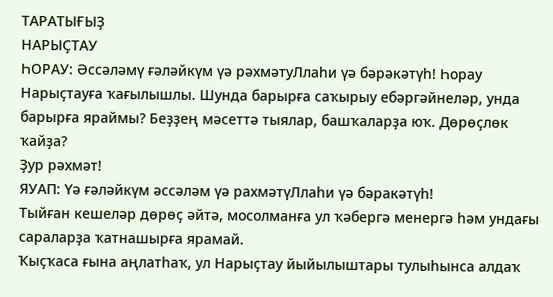ТАРАТЫҒЫҘ
НАРЫҪТАУ
ҺОРАУ: Әссәләмү ғәләйкүм үә рәхмәтуЛлаһи үә бәрәкәтүһ! Һорау Нарыҫтауға ҡағылышлы. Шунда барырға саҡырыу ебәргәйнеләр, унда барырға яраймы? Беҙҙең мәсеттә тыялар, башҡаларҙа юҡ. Дөрөҫлөк ҡайҙа?
Ҙур рәхмәт!
ЯУАП: Үә ғәләйкүм әссәләм үә рахмәтүЛлаһи үә бәракәтүһ!
Тыйған кешеләр дөрөҫ әйтә, мосолманға ул ҡәбергә менергә һәм ундағы сараларҙа ҡатнашырға ярамай.
Ҡыҫҡаса ғына аңлатһаҡ, ул Нарыҫтау йыйылыштары тулыһынса алдаҡ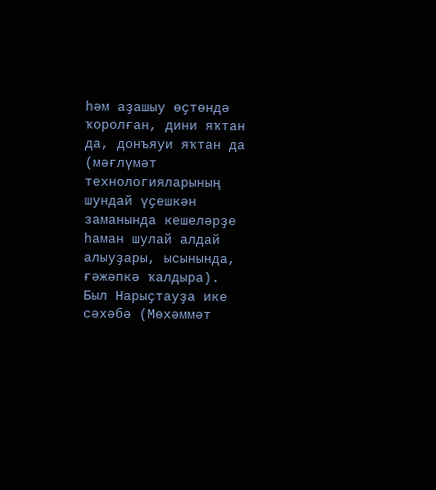һәм аҙашыу өҫтөндә ҡоролған, дини яҡтан да, донъяуи яҡтан да (мәғлүмәт технологияларының шундай үҫешкән заманында кешеләрҙе һаман шулай алдай алыуҙары, ысынында, ғәжәпкә ҡалдыра).
Был Нарыҫтауҙа ике сәхәбә (Мөхәммәт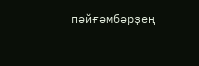пәйғәмбәрҙең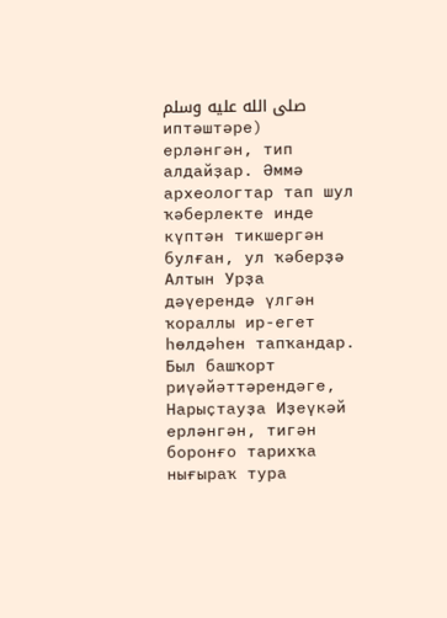صلى الله عليه وسلم иптәштәре) ерләнгән, тип алдайҙар. Әммә археологтар тап шул ҡәберлекте инде күптән тикшергән булған, ул ҡәберҙә Алтын Урҙа дәүерендә үлгән ҡораллы ир-егет һөлдәһен тапҡандар. Был башҡорт риүәйәттәрендәге, Нарыҫтауҙа Иҙеүкәй ерләнгән, тигән боронғо тарихҡа нығыраҡ тура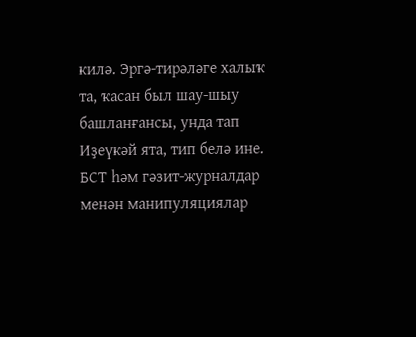килә. Эргә-тирәләге халыҡ та, ҡасан был шау-шыу башланғансы, унда тап Иҙеүкәй ята, тип белә ине.
БСТ һәм гәзит-журналдар менән манипуляциялар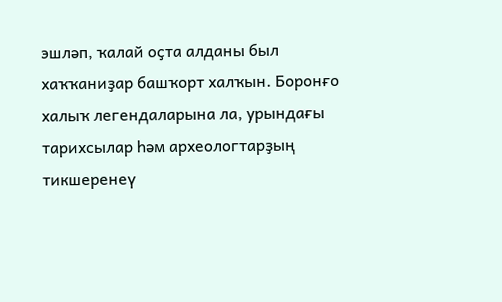эшләп, ҡалай оҫта алданы был хаҡҡаниҙар башҡорт халҡын. Боронғо халыҡ легендаларына ла, урындағы тарихсылар һәм археологтарҙың тикшеренеү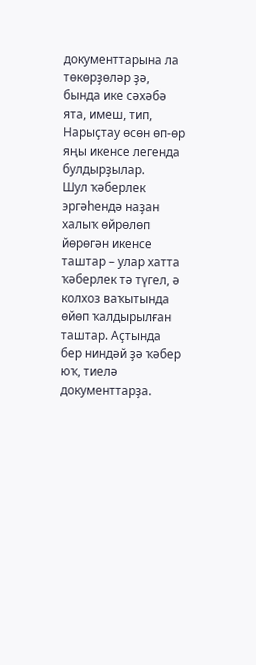документтарына ла төкөрҙөләр ҙә, бында ике сәхәбә ята, имеш, тип, Нарыҫтау өсөн өп-өр яңы икенсе легенда булдырҙылар.
Шул ҡәберлек эргәһендә наҙан халыҡ өйрөлөп йөрөгән икенсе таштар – улар хатта ҡәберлек тә түгел, ә колхоз ваҡытында өйөп ҡалдырылған таштар. Аҫтында бер ниндәй ҙә ҡәбер юҡ, тиелә документтарҙа.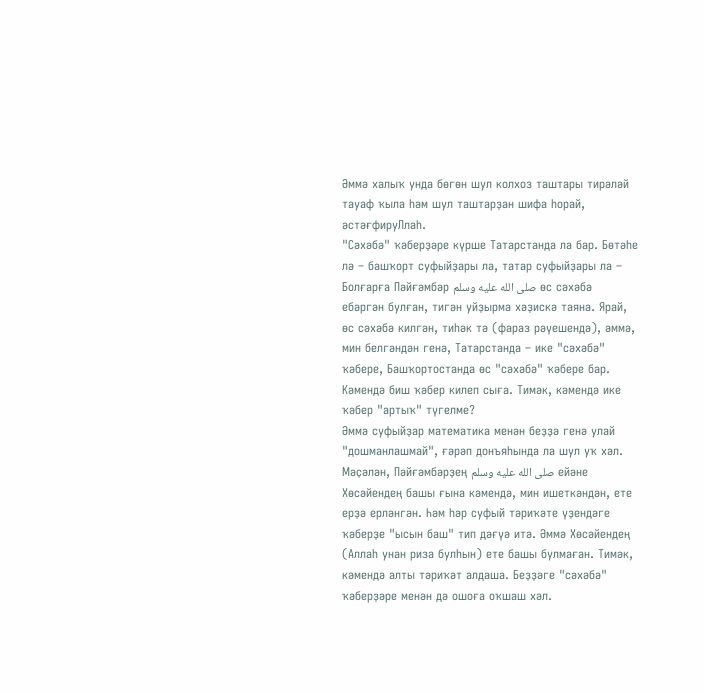Әммә халыҡ унда бөгөн шул колхоз таштары тирәләй тауаф ҡыла һәм шул таштарҙан шифа һорай, әстәғфируЛлаһ.
"Сәхәбә" ҡәберҙәре күрше Татарстанда ла бар. Бөтәһе лә – башҡорт суфыйҙары ла, татар суфыйҙары ла – Болғарға Пәйғәмбәр صلى الله عليه وسلم өс сәхәбә ебәргән булған, тигән уйҙырма хәҙискә таяна. Ярай, өс сәхәбә килгән, тиһәк тә (фараз рәүешендә), әммә, мин белгәндән генә, Татарстанда – ике "сәхәбә" ҡәбере, Башҡортостанда өс "сәхәбә" ҡәбере бар. Кәмендә биш ҡәбер килеп сыға. Тимәк, кәмендә ике ҡәбер "артыҡ" түгелме?
Әммә суфыйҙар математика менән беҙҙә генә улай "дошманлашмай", ғәрәп донъяһында ла шул уҡ хәл. Мәҫәлән, Пәйғәмбәрҙең صلى الله عليه وسلم ейәне Хөсәйендең башы ғына кәмендә, мин ишеткәндән, ете ерҙә ерләнгән. Һәм һәр суфый тәриҡәте үҙендәге ҡәберҙе "ысын баш" тип дәғүә итә. Әммә Хөсәйендең (Аллаһ унан риза булһын) ете башы булмаған. Тимәк, кәмендә алты тәриҡәт алдаша. Беҙҙәге "сәхәбә" ҡәберҙәре менән дә ошоға оҡшаш хәл.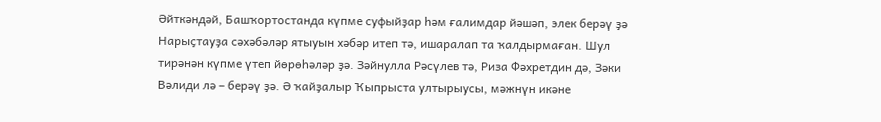Әйткәндәй, Башҡортостанда күпме суфыйҙар һәм ғалимдар йәшәп, элек берәү ҙә Нарыҫтауҙа сәхәбәләр ятыуын хәбәр итеп тә, ишаралап та ҡалдырмаған. Шул тирәнән күпме үтеп йөрөһәләр ҙә. Зәйнулла Рәсүлев тә, Риза Фәхретдин дә, Зәки Вәлиди лә – берәү ҙә. Ә ҡайҙалыр Ҡыпрыста ултырыусы, мәжнүн икәне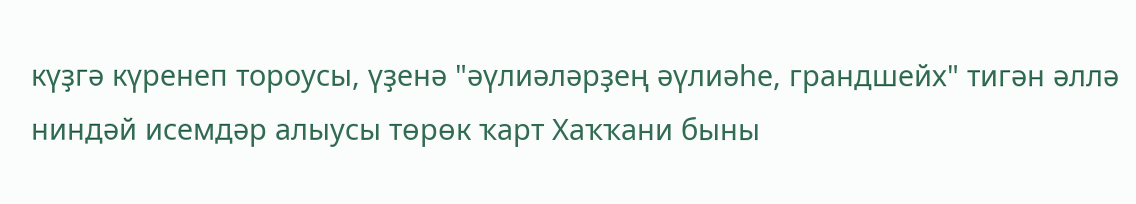күҙгә күренеп тороусы, үҙенә "әүлиәләрҙең әүлиәһе, грандшейх" тигән әллә ниндәй исемдәр алыусы төрөк ҡарт Хаҡҡани быны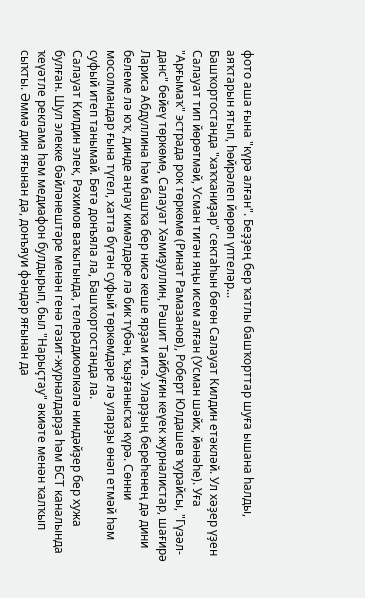фото аша ғына "күрә алған". Беҙҙең бер ҡатлы башҡорттар шуға ышана һалды, аяҡтарын ятып, һөйрәлеп йөрөп үптеләр...
Башҡортостанда "хаҡҡаниҙар" сектаһын бөгөн Салауат Килдин етәкләй. Ул хәҙер үҙен Салауат тип йөрөтмәй, Усман тигән яңы исем алған (Усман шәйх, йәнәһе). Уға "Арғымаҡ" эстрада рок төркөмө (Ринат Рамазанов), Роберт Юлдашев ҡурайсы, "Гүзәл-данс" бейеү төркөмө, Салауат Хәмиҙуллин, Рәшит Тайбуғин кеүек журналистар, шағирә Лариса Абдуллина һәм башҡа бер нисә кеше ярҙам итә. Уларҙың береһенең дә дини белеме лә юҡ, динде аңлау кимәлдәре лә бик түбән, ҡыҙғанысҡа күрә. Сөнни мосолмандар ғына түгел, хатта бүтән суфый төркөмдәре лә уларҙы өнәп етмәй һәм суфый итеп танымай. Бөтә донъяла ла, Башҡортостанда ла.
Салауат Килдин элек, Рәхимов ваҡытында, телерадиоөлкәлә ниндәйҙер бер хужа булған. Шул элекке бәйләнештәре менән генә гәзит-журналдарҙа һәм БСТ каналында ҡеүәтле реклама һәм медиафон булдырып, был "Нарыҫтау" әкиәте менән ҡалҡып сыҡты. Әммә дин яғынан да, донъяуи фәндәр яғынан да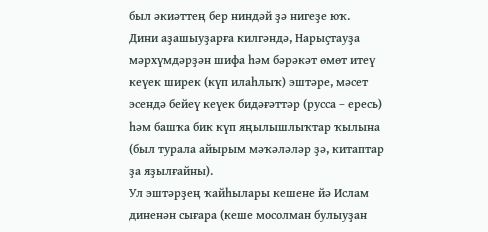был әкиәттең бер ниндәй ҙә нигеҙе юҡ.
Дини аҙашыуҙарға килгәндә, Нарыҫтауҙа мәрхүмдәрҙән шифа һәм бәрәкәт өмөт итеү кеүек ширек (күп илаһлыҡ) эштәре, мәсет эсендә бейеү кеүек бидәғәттәр (русса – ересь) һәм башҡа бик күп яңылышлыҡтар ҡылына (был турала айырым мәҡәләләр ҙә, китаптар ҙа яҙылғайны).
Ул эштәрҙең ҡайһылары кешене йә Ислам диненән сығара (кеше мосолман булыуҙан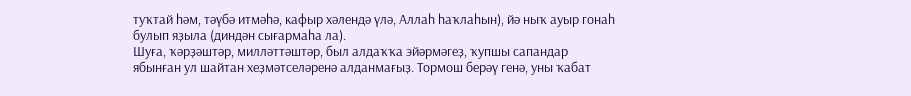туҡтай һәм, тәүбә итмәһә, кафыр хәлендә үлә, Аллаһ һаҡлаһын), йә ныҡ ауыр гонаһ булып яҙыла (диндән сығармаһа ла).
Шуға, ҡәрҙәштәр, милләттәштәр, был алдаҡҡа эйәрмәгеҙ, ҡупшы сапандар ябынған ул шайтан хеҙмәтселәренә алданмағыҙ. Тормош берәү генә, уны ҡабат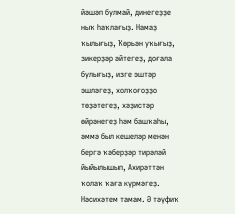йәшәп булмай, динегеҙҙе ныҡ һаҡлағыҙ. Намаҙ ҡылығыҙ, Ҡөрьән уҡығыҙ, зикерҙәр әйтегеҙ, доғала булығыҙ, изге эштәр эшләгеҙ, холҡоғоҙҙо төҙәтегеҙ, хәҙистәр өйрәнегеҙ һәм башҡаһы, әммә был кешеләр менән бергә ҡәберҙәр тирәләй йыйылышып, Ахирәттән ҡолаҡ ҡаға күрмәгеҙ. Нәсихәтем тамам. Ә тәүфиҡ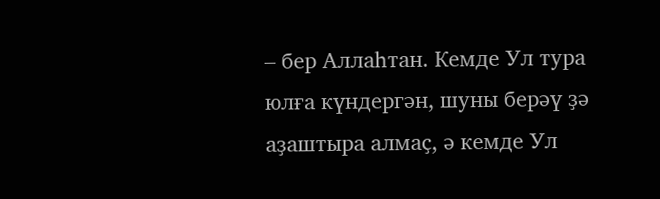– бер Аллаһтан. Кемде Ул тура юлға күндергән, шуны берәү ҙә аҙаштыра алмаҫ, ә кемде Ул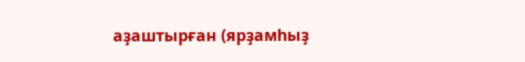аҙаштырған (ярҙамһыҙ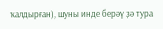ҡалдырған), шуны инде берәү ҙә тура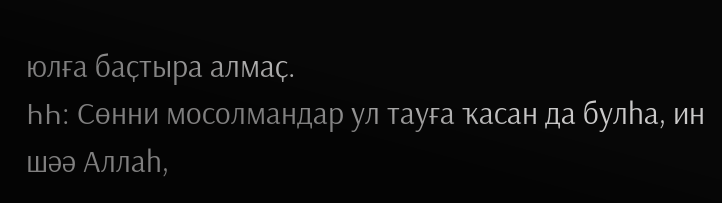юлға баҫтыра алмаҫ.
ҺҺ: Сөнни мосолмандар ул тауға ҡасан да булһа, ин шәә Аллаһ,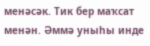менәсәк. Тик бер маҡсат менән. Әммә уныһы инде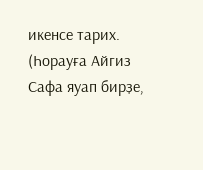икенсе тарих.
(Һорауға Айгиз Сафа яуап бирҙе,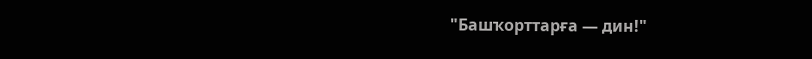"Башҡорттарға — дин!"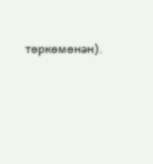төркөмөнән).